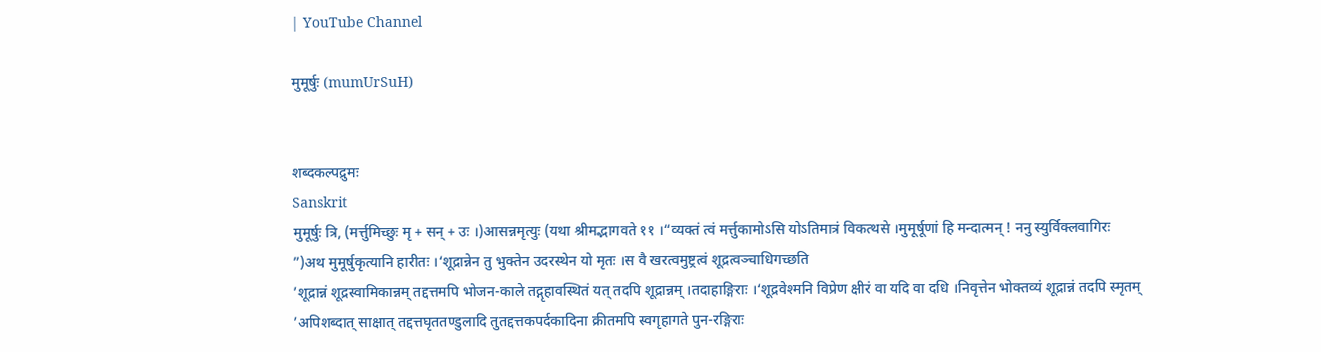| YouTube Channel

मुमूर्षुः (mumUrSuH)


शब्दकल्पद्रुमः
Sanskrit
मुमूर्षुः त्रि, (मर्त्तुमिच्छुः मृ + सन् + उः ।)आसन्नमृत्युः (यथा श्रीमद्भागवते ११ ।“व्यक्तं त्वं मर्त्तुकामोऽसि योऽतिमात्रं विकत्थसे ।मुमूर्षूणां हि मन्दात्मन् ! ननु स्युर्विक्लवागिरः
”)अथ मुमूर्षुकृत्यानि हारीतः ।‘शूद्रान्नेन तु भुक्तेन उदरस्थेन यो मृतः ।स वै खरत्वमुष्ट्रत्वं शूद्रत्वञ्चाधिगच्छति
’शूद्रान्नं शूद्रस्वामिकान्नम् तद्दत्तमपि भोजन-काले तद्गृहावस्थितं यत् तदपि शूद्रान्नम् ।तदाहाङ्गिराः ।‘शूद्रवेश्मनि विप्रेण क्षीरं वा यदि वा दधि ।निवृत्तेन भोक्तव्यं शूद्रान्नं तदपि स्मृतम्
’अपिशब्दात् साक्षात् तद्दत्तघृततण्डुलादि तुतद्दत्तकपर्दकादिना क्रीतमपि स्वगृहागते पुन-रङ्गिराः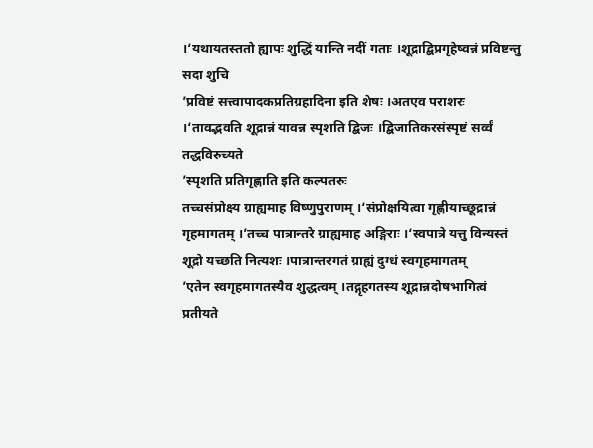।‘यथायतस्ततो ह्यापः शुद्धिं यान्ति नदीं गताः ।शूद्राद्बिप्रगृहेष्वन्नं प्रविष्टन्तु सदा शुचि
’प्रविष्टं सत्त्वापादकप्रतिग्रहादिना इति शेषः ।अतएव पराशरः ।‘तावद्भवति शूद्रान्नं यावन्न स्पृशति द्बिजः ।द्बिजातिकरसंस्पृष्टं सर्व्वं तद्धविरुच्यते
’स्पृशति प्रतिगृह्णाति इति कल्पतरुः
तच्चसंप्रोक्ष्य ग्राह्यमाह विष्णुपुराणम् ।‘संप्रोक्षयित्वा गृह्णीयाच्छूद्रान्नं गृहमागतम् ।’तच्च पात्रान्तरे ग्राह्यमाह अङ्गिराः ।‘स्वपात्रे यत्तु विन्यस्तं शूद्रो यच्छति नित्यशः ।पात्रान्तरगतं ग्राह्यं दुग्धं स्वगृहमागतम्
’एतेन स्वगृहमागतस्यैव शुद्धत्वम् ।तद्गृहगतस्य शूद्रान्नदोषभागित्वं प्रतीयते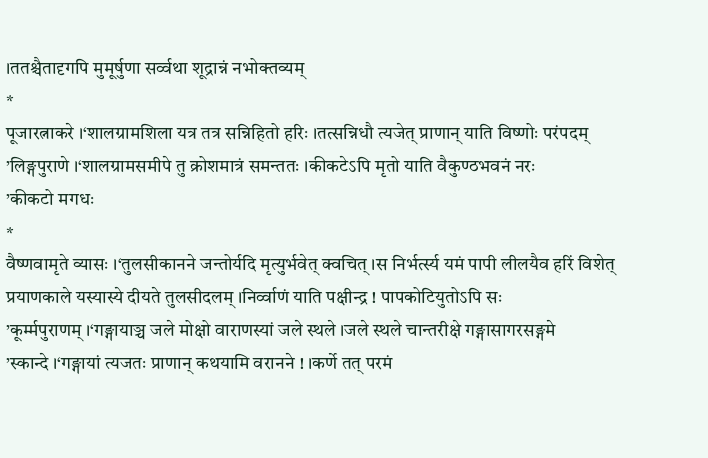।ततश्चैतादृगपि मुमूर्षुणा सर्व्वथा शूद्रान्नं नभोक्तव्यम्
*
पूजारत्नाकरे ।‘शालग्रामशिला यत्र तत्र सन्निहितो हरिः ।तत्सन्निधौ त्यजेत् प्राणान् याति विष्णोः परंपदम्
’लिङ्गपुराणे ।‘शालग्रामसमीपे तु क्रोशमात्रं समन्ततः ।कीकटेऽपि मृतो याति वैकुण्ठभवनं नरः
’कीकटो मगधः
*
वैष्णवामृते व्यासः ।‘तुलसीकानने जन्तोर्यदि मृत्युर्भवेत् क्वचित् ।स निर्भर्त्स्य यमं पापी लीलयैव हरिं विशेत्
प्रयाणकाले यस्यास्ये दीयते तुलसीदलम् ।निर्व्वाणं याति पक्षीन्द्र ! पापकोटियुतोऽपि सः
’कूर्म्मपुराणम् ।‘गङ्गायाञ्च जले मोक्षो वाराणस्यां जले स्थले ।जले स्थले चान्तरीक्षे गङ्गासागरसङ्गमे
’स्कान्दे ।‘गङ्गायां त्यजतः प्राणान् कथयामि वरानने ! ।कर्णे तत् परमं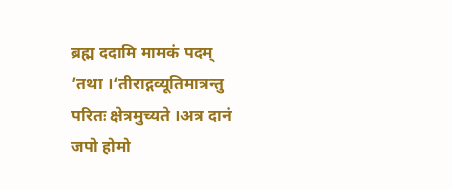ब्रह्म ददामि मामकं पदम्
’तथा ।‘तीराद्गव्यूतिमात्रन्तु परितः क्षेत्रमुच्यते ।अत्र दानं जपो होमो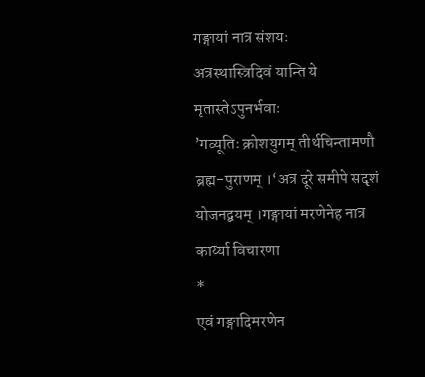गङ्गायां नात्र संशयः
अत्रस्थास्त्रिदिवं यान्ति ये मृतास्तेऽपुनर्भवाः
’गव्यूतिः क्रोशयुगम् तीर्थचिन्तामणौ ब्रह्म-पुराणम् ।‘अत्र दूरे समीपे सदृशं योजनद्बयम् ।गङ्गायां मरणेनेह नात्र कार्य्या विचारणा
*
एवं गङ्गादिमरणेन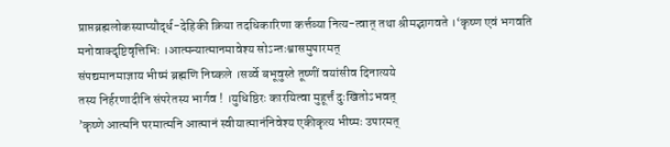प्राप्तब्रह्मलोकस्याप्यौर्द्ध-देहिकी क्रिया तदधिकारिणा कर्त्तव्या नित्य-त्वात् तथा श्रीमद्भागवते ।‘कृष्ण एवं भगवति मनोवाक्दृष्टिवृत्तिभिः ।आत्मन्यात्मानमावेश्य सोऽन्तःश्वासमुपारमत्
संपद्यमानमाज्ञाय भीष्मं ब्रह्मणि निष्कले ।सर्व्वे बभूवुस्ते तूष्णीं वयांसीव दिनात्यये
तस्य निर्हरणादीनि संपरेतस्य भार्गव ! ।युधिष्ठिरः कारयित्वा मुहूर्त्तं दुःखितोऽभवत्
’कृष्णे आत्मनि परमात्मनि आत्मानं स्वीयात्मानंनिवेश्य एकीकृत्य भीष्मः उपारमत्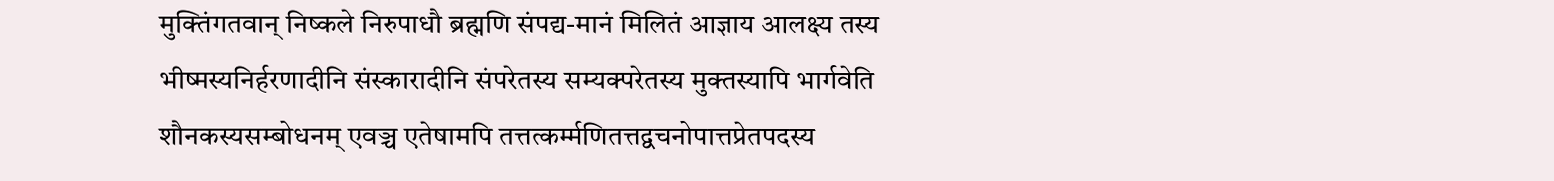मुक्तिंगतवान् निष्कले निरुपाधौ ब्रह्मणि संपद्य-मानं मिलितं आज्ञाय आलक्ष्य तस्य भीष्मस्यनिर्हरणादीनि संस्कारादीनि संपरेतस्य सम्यक्परेतस्य मुक्तस्यापि भार्गवेति शौनकस्यसम्बोधनम् एवञ्च एतेषामपि तत्तत्कर्म्मणितत्तद्वचनोपात्तप्रेतपदस्य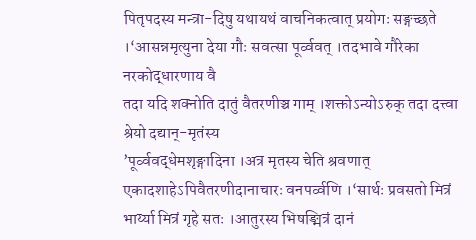पितृपदस्य मन्त्रा-दिषु यथायथं वाचनिकत्वात् प्रयोगः सङ्गच्छते ।‘आसन्नमृत्युना देया गौः सवत्सा पूर्व्ववत् ।तदभावे गौरेका नरकोद्धारणाय वै
तदा यदि शक्नोति दातुं वैतरणीञ्च गाम् ।शक्तोऽन्योऽरुक् तदा दत्त्वा श्रेयो दद्यान्-मृतंस्य
’पूर्व्ववद्धेमशृङ्गादिना ।अत्र मृतस्य चेति श्रवणात् एकादशाहेऽपिवैतरणीदानाचारः वनपर्व्वणि ।‘सार्थः प्रवसतो मित्रं भार्य्या मित्रं गृहे सतः ।आतुरस्य भिषङ्मित्रं दानं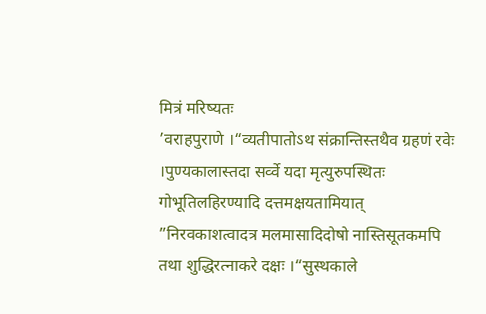मित्रं मरिष्यतः
’वराहपुराणे ।“व्यतीपातोऽथ संक्रान्तिस्तथैव ग्रहणं रवेः ।पुण्यकालास्तदा सर्व्वे यदा मृत्युरुपस्थितः
गोभूतिलहिरण्यादि दत्तमक्षयतामियात्
”निरवकाशत्वादत्र मलमासादिदोषो नास्तिसूतकमपि तथा शुद्धिरत्नाकरे दक्षः ।“सुस्थकाले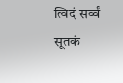त्विदं सर्व्वं सूतकं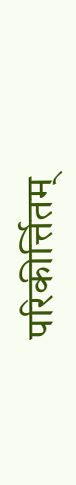परिकीर्त्तितम्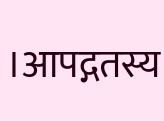।आपद्गतस्य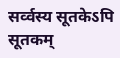सर्व्वस्य सूतकेऽपि सूतकम्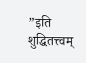”इति शुद्धितत्त्वम्